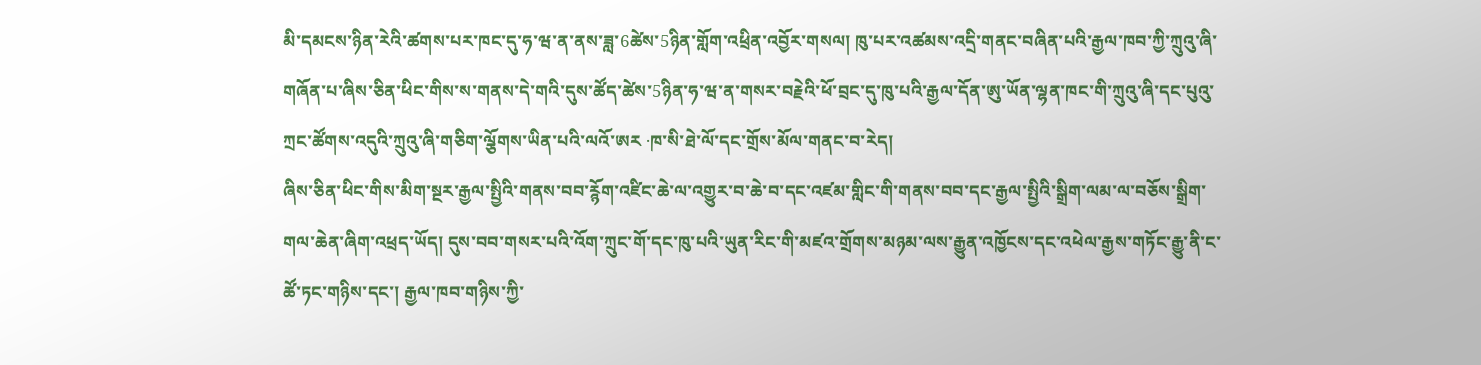མི་དམངས་ཉིན་རེའི་ཚགས་པར་ཁང་དུ་ཧ་ཝ་ན་ནས་ཟླ་6ཚེས་5ཉིན་གློག་འཕྲིན་འབྱོར་གསལ། ཁུ་པར་འཚམས་འདྲི་གནང་བཞིན་པའི་རྒྱལ་ཁབ་ཀྱི་ཀྲུའུ་ཞི་གཞོན་པ་ཞིས་ཅིན་ཕིང་གིས་ས་གནས་དེ་གའི་དུས་ཚོད་ཚེས་5ཉིན་ཧ་ཝ་ན་གསར་བརྗེའི་ཕོ་བྲང་དུ་ཁུ་པའི་རྒྱལ་དོན་ཨུ་ཡོན་ལྷན་ཁང་གི་ཀྲུའུ་ཞི་དང་པུའུ་ཀྲང་ཚོགས་འདུའི་ཀྲུའུ་ཞི་གཅིག་ལྕོགས་ཡིན་པའི་ལའོ་ཨར ·ཁ་སི་ཐེ་ལོ་དང་གྲོས་མོལ་གནང་བ་རེད།
ཞིས་ཅིན་ཕིང་གིས་མིག་སྔར་རྒྱལ་སྤྱིའི་གནས་བབ་ཪྙོག་འཛིང་ཆེ་ལ་འགྱུར་བ་ཆེ་བ་དང་འཛམ་གླིང་གི་གནས་བབ་དང་རྒྱལ་སྤྱིའི་སྒྲིག་ལམ་ལ་བཅོས་སྒྲིག་གལ་ཆེན་ཞིག་འཕྲད་ཡོད། དུས་བབ་གསར་པའི་འོག་ཀྲུང་གོ་དང་ཁུ་པའི་ཡུན་རིང་གི་མཛའ་གྲོགས་མཉམ་ལས་རྒྱུན་འཁྱོངས་དང་འཕེལ་རྒྱས་གཏོང་རྒྱུ་ནི་ང་ཚོ་ཏང་གཉིས་དང་། རྒྱལ་ཁབ་གཉིས་ཀྱི་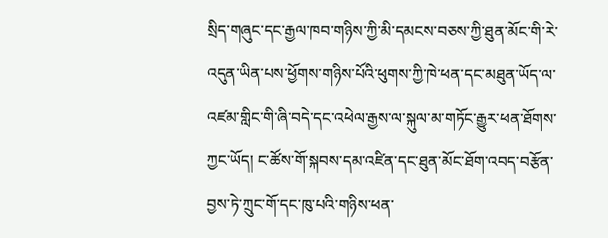སྲིད་གཞུང་དང་རྒྱལ་ཁབ་གཉིས་ཀྱི་མི་དམངས་བཅས་ཀྱི་ཐུན་མོང་གི་རེ་འདུན་ཡིན་པས་ཕྱོགས་གཉིས་པོའི་ཕུགས་ཀྱི་ཁེ་ཕན་དང་མཐུན་ཡོད་ལ་འཛམ་གླིང་གི་ཞི་བདེ་དང་འཕེལ་རྒྱས་ལ་སྐུལ་མ་གཏོང་རྒྱུར་ཕན་ཐོགས་ཀྱང་ཡོད། ང་ཚོས་གོ་སྐབས་དམ་འཛིན་དང་ཐུན་མོང་ཐོག་འབད་བརྩོན་བྱས་ཏེ་ཀྲུང་གོ་དང་ཁུ་པའི་གཉིས་ཕན་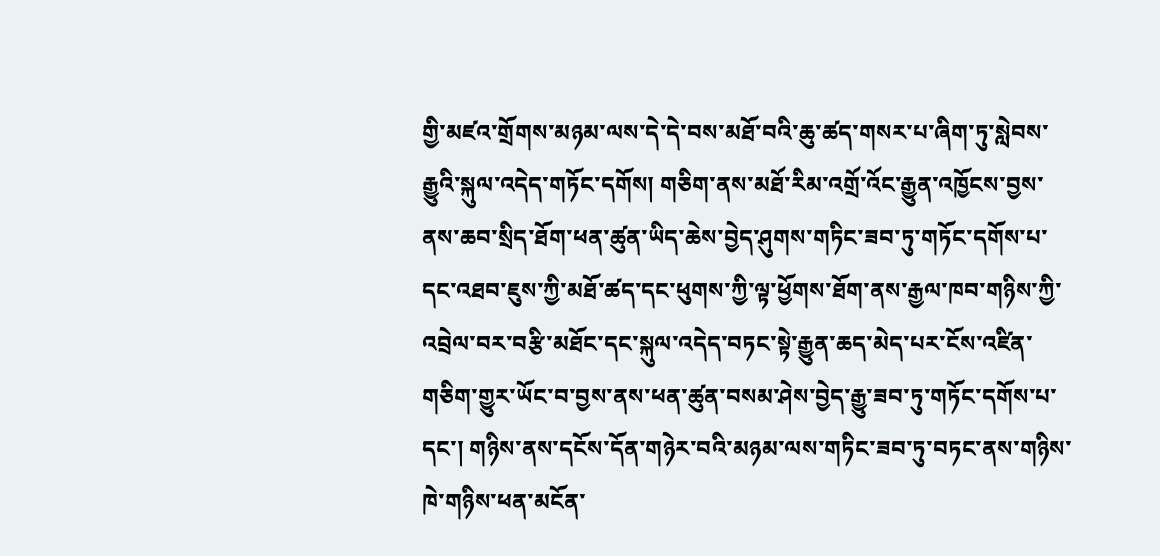གྱི་མཛའ་གྲོགས་མཉམ་ལས་དེ་དེ་བས་མཐོ་བའི་ཆུ་ཚད་གསར་པ་ཞིག་ཏུ་སླེབས་རྒྱུའི་སྐུལ་འདེད་གཏོང་དགོས། གཅིག་ནས་མཐོ་རིམ་འགྲོ་འོང་རྒྱུན་འཁྱོངས་བྱས་ནས་ཆབ་སྲིད་ཐོག་ཕན་ཚུན་ཡིད་ཆེས་བྱེད་ཤུགས་གཏིང་ཟབ་ཏུ་གཏོང་དགོས་པ་དང་འཐབ་ཇུས་ཀྱི་མཐོ་ཚད་དང་ཕུགས་ཀྱི་ལྟ་ཕྱོགས་ཐོག་ནས་རྒྱལ་ཁབ་གཉིས་ཀྱི་འབྲེལ་བར་བརྩི་མཐོང་དང་སྐུལ་འདེད་བཏང་སྟེ་རྒྱུན་ཆད་མེད་པར་ངོས་འཛིན་གཅིག་གྱུར་ཡོང་བ་བྱས་ནས་ཕན་ཚུན་བསམ་ཤེས་བྱེད་རྒྱུ་ཟབ་ཏུ་གཏོང་དགོས་པ་དང་། གཉིས་ནས་དངོས་དོན་གཉེར་བའི་མཉམ་ལས་གཏིང་ཟབ་ཏུ་བཏང་ནས་གཉིས་ཁེ་གཉིས་ཕན་མངོན་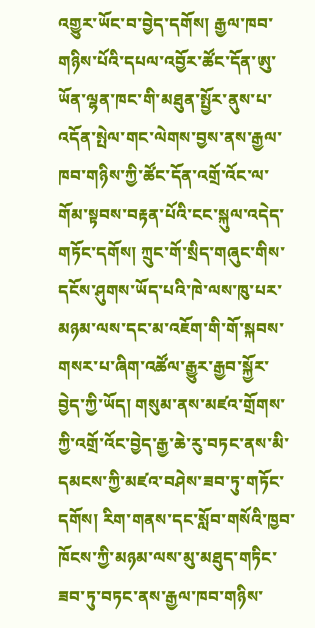འགྱུར་ཡོང་བ་བྱེད་དགོས། རྒྱལ་ཁབ་གཉིས་པོའི་དཔལ་འབྱོར་ཚོང་དོན་ཨུ་ཡོན་ལྷན་ཁང་གི་མཐུན་སྤྱོར་ནུས་པ་འདོན་སྤེལ་གང་ལེགས་བྱས་ནས་རྒྱལ་ཁབ་གཉིས་ཀྱི་ཚོང་དོན་འགྲོ་འོང་ལ་གོམ་སྟབས་བརྟན་པོའི་ངང་སྐུལ་འདེད་གཏོང་དགོས། ཀྲུང་གོ་སྲིད་གཞུང་གིས་དངོས་ཤུགས་ཡོད་པའི་ཁེ་ལས་ཁུ་པར་མཉམ་ལས་དང་མ་འཇོག་གི་གོ་སྐབས་གསར་པ་ཞིག་འཚོལ་རྒྱུར་རྒྱབ་སྐྱོར་བྱེད་ཀྱི་ཡོད། གསུམ་ནས་མཛའ་གྲོགས་ཀྱི་འགྲོ་འོང་བྱེད་རྒྱ་ཆེ་རུ་བཏང་ནས་མི་དམངས་ཀྱི་མཛའ་བཤེས་ཟབ་ཏུ་གཏོང་དགོས། རིག་གནས་དང་སློབ་གསོའི་ཁྱབ་ཁོངས་ཀྱི་མཉམ་ལས་མུ་མཐུད་གཏིང་ཟབ་ཏུ་བཏང་ནས་རྒྱལ་ཁབ་གཉིས་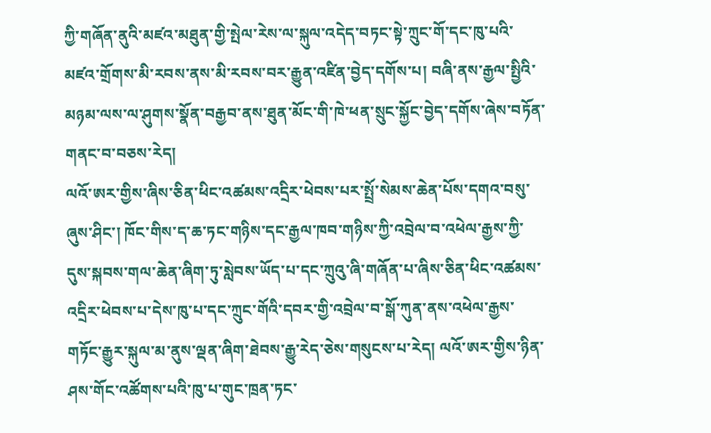ཀྱི་གཞོན་ནུའི་མཛའ་མཐུན་གྱི་སྤེལ་རེས་ལ་སྐུལ་འདེད་བཏང་སྟེ་ཀྲུང་གོ་དང་ཁུ་པའི་མཛའ་གྲོགས་མི་རབས་ནས་མི་རབས་བར་རྒྱུན་འཛིན་བྱེད་དགོས་པ། བཞི་ནས་རྒྱལ་སྤྱིའི་མཉམ་ལས་ལ་ཤུགས་སྣོན་བརྒྱབ་ནས་ཐུན་མོང་གི་ཁེ་ཕན་སྲུང་སྐྱོང་བྱེད་དགོས་ཞེས་བཏོན་གནང་བ་བཅས་རེད།
ལའོ་ཨར་གྱིས་ཞིས་ཅིན་ཕིང་འཚམས་འདྲིར་ཕེབས་པར་སྤྲོ་སེམས་ཆེན་པོས་དགའ་བསུ་ཞུས་ཤིང་། ཁོང་གིས་ད་ཆ་ཏང་གཉིས་དང་རྒྱལ་ཁབ་གཉིས་ཀྱི་འབྲེལ་བ་འཕེལ་རྒྱས་ཀྱི་དུས་སྐབས་གལ་ཆེན་ཞིག་ཏུ་སླེབས་ཡོད་པ་དང་ཀྲུའུ་ཞི་གཞོན་པ་ཞིས་ཅིན་ཕིང་འཚམས་འདྲིར་ཕེབས་པ་དེས་ཁུ་པ་དང་ཀྲུང་གོའི་དབར་གྱི་འབྲེལ་བ་སྒོ་ཀུན་ནས་འཕེལ་རྒྱས་གཏོང་རྒྱུར་སྐུལ་མ་ནུས་ལྡན་ཞིག་ཐེབས་རྒྱུ་རེད་ཅེས་གསུངས་པ་རེད། ལའོ་ཨར་གྱིས་ཉིན་ཤས་གོང་འཚོགས་པའི་ཁུ་པ་གུང་ཁྲན་ཏང་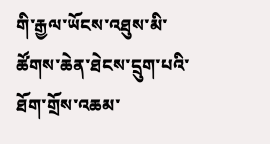གི་རྒྱལ་ཡོངས་འཐུས་མི་ཚོགས་ཆེན་ཐེངས་དྲུག་པའི་ཐོག་གྲོས་འཆམ་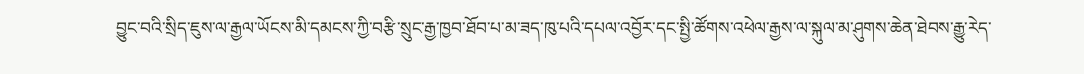བྱུང་བའི་སྲིད་ཇུས་ལ་རྒྱལ་ཡོངས་མི་དམངས་ཀྱི་བརྩི་སྲུང་རྒྱ་ཁྱབ་ཐོབ་པ་མ་ཟད་ཁུ་པའི་དཔལ་འབྱོར་དང་སྤྱི་ཚོགས་འཕེལ་རྒྱས་ལ་སྐུལ་མ་ཤུགས་ཆེན་ཐེབས་རྒྱུ་རེད་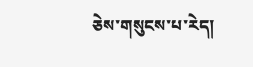ཅེས་གསུངས་པ་རེད།